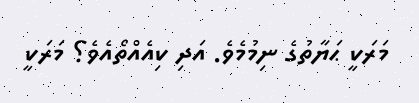މަރަކީ ޙަޔާތުގެ ނިމުމެވެ. އަދި ކިއެއްތޯއެވެ؟ މަރަކީ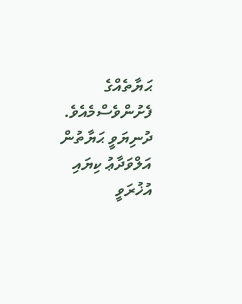ޙަޔާތެއްގެ ފެށުންވެސްމެއެވެ. ދުނިޔަވީ ޙަޔާތުން އަލްވަދާޢު ކިޔައި އުޚުރަވީ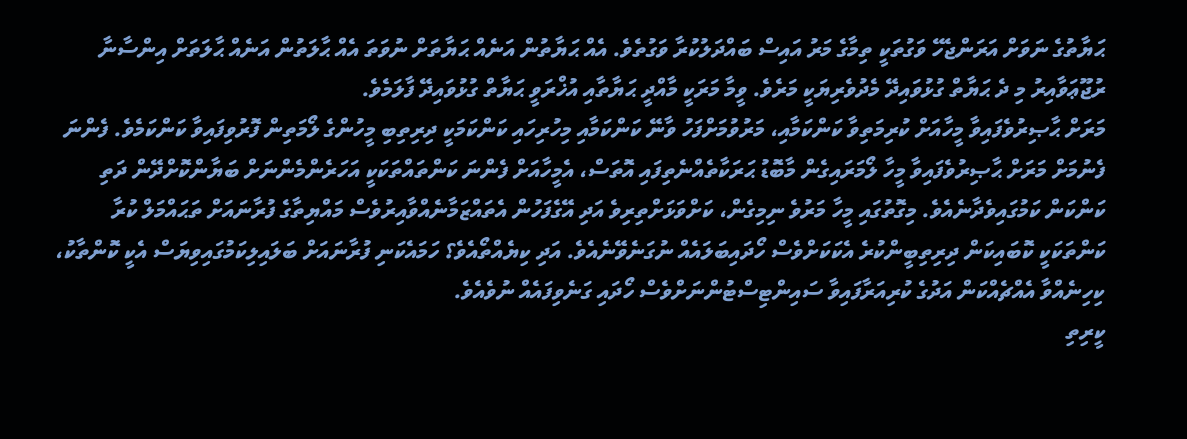ޙަޔާތުގެ ނަވަށް އަރަންޖެހޭ ވަގުތަކީ ތިމާގެ މަރު އައިސް ބައްދަލުކުރާ ވަގުތެވެ. އެއް ޙަޔާތުން އަނެއް ޙަޔާތަށް ނުވަތަ އެއް ޙާލަތުން އަނެއް ޙާލަތަށް އިންސާނާ ރުޖޫޢަވާއިރު މި ދެ ޙަޔާތް ގުޅުވައިދޭ މެދުވެރިޔަކީ މަރެވެ. ވީމާ މަރަކީ މާއްދީ ޙަޔާތާއި އުޚްރަވީ ޙަޔާތް ގުޅުވައިދޭ ފާލަމެވެ.
މަރަށް ޙާޞިރުވެފައިވާ މީހާއަށް ކުރިމަތިވާ ކަންކަމާއި، މަރުވުމަށްފަހު ވާނޭ ކަންކަމާއި މިހުރިހައި ކަންކަމަކީ ދިރިތިބި މީހުންގެ ލޯމަތިން ފޮރުވިފައިވާ ކަންކަމެވެ. ފެންނަ ފެނުމަށް މަރަށް ޙާޞިރުވެފައިވާ މީހާ ލޯމަރައިގެން މާބޮޑު ޙަރަކާތެއްނެތިފައި އޮތަސް، އެމީހާއަށް ފެންނަ ކަންތައްތަކަކީ އަހަރެންމެންނަށް ބަޔާންކޮށްދޭން ދަތި ކަންކަން ކަމުގައިވެދާނެއެވެ. މިގޮތުގައި މީހާ މަރުވެ ނިމިގެން، ކަށްވަޅަށްތިރިވެ އަދި އޭގެފަހުން އެތައްޒަމާނެއްވާއިރުވެސް މައްޔިތާގެ ފުރާނައަށް ތަޙައްމަލް ކުރާ ކަންތަކަކީ ކޮބައިކަން ދިރިތިބީންކުރެ އެކަކަށްވެސް ހޯދައިބަލައެއް ނުގަނެވޭނެއެވެ. އަދި ކިޔެއްތޯއެވެ؟ ހަމައެކަނި ފުރާނައަށް ބަލައިލިކަމުގައިވިޔަސް އެކީ ކޮންތާކު، ކިހިނެއްވާ އެއްޗެއްކަން އަދުގެ ކުރިއަރާފައިވާ ސައިންޓިސްޓުންނަށްވެސް ހޯދައި ގަނެވިފައެއް ނުވެއެވެ.
ކީރިތި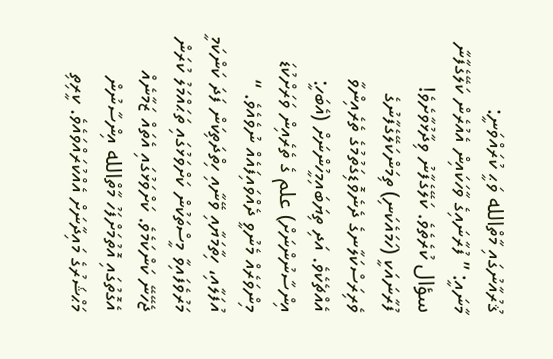ޤުރުއާނުގައި މާތްالله ވަޙީ ކުރައްވަނީ:
މާނައީ: ” ފުރާނައިގެ ވާހަކައިން އެއުރެން ކަލޭގެފާނާ سؤال ކުރެތެވެ. ކަލޭގެފާނު ވިދާޅުވާށެވެ! ފުރާނައަކީ (ހަމައެކަނި) ތިމަންކަލޭގެފާނުގެ ވެރިރަސްކަލާނގެ ދެނެވޮޑިގަތުމުގެ ތެރެއިންވާ އެއްޗެކެވެ. އަދި ތިޔަބައިމީހުންނަށް (އެބަހީ: އިންސާނުންނަށް) علم ގެ ތެރެއިން ވަރަށްކުޑަ މިންވަރެއް މެނުވީ ދެއްވައިފައެއް ނުވެއެވެ. “
އުފަލާއި، ހިތާމަޔާއި ވޭނާއި ހިތްދަތިކަން ފަދަ ކަންކަމީ މަރުވެފައިވާ މީސްތަކުން ކަށްވަޅުގައި ތަޙައްމަލު ކުރަން ޖެހޭނޭ ކަންކަމެވެ. ކަށްވަޅުގައި އެތައް ޒަމާނެއް އެގޮތުގައި އޮތުމަށްފަހު މާތްالله އިންސާނުން މަޙްޝަރުގެ މައިދާނަށް އެއްކުރައްވައެވެ. ކީރިތި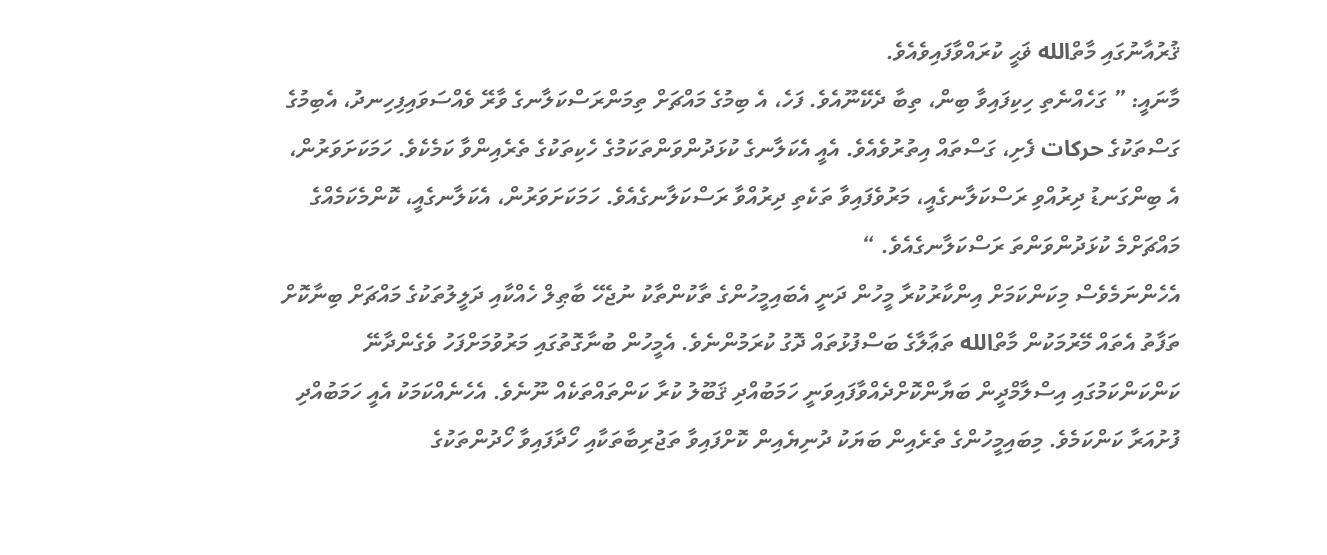ޤުރުއާނުގައި މާތްالله ޥަޙީ ކުރައްވާފައިވެއެވެ.
މާނައީ: ” ގަހެއްނެތި ހިކިފައިވާ ބިން، ތިބާ ދެކޭނޫއެވެ. ފަހެ، އެ ބިމުގެ މައްޗަށް ތިމަންރަސްކަލާނގެ ވާރޭ ވެއްސަވައިފިހިނދު، އެބިމުގެ ގަސްތަކުގެ حركات ފެށި، ގަސްތައް އިތުރުވެއެވެ. އެއީ އެކަލާނގެ ކުޅަދުންވަންތަކަމުގެ ހެކިތަކުގެ ތެރެއިންވާ ކަމެކެވެ. ހަމަކަށަވަރުން، އެ ބިންގަނޑު ދިރުއްވި ރަސްކަލާނގެއީ، މަރުވެފައިވާ ތަކެތި ދިރުއްވާ ރަސްކަލާނގެއެވެ. ހަމަކަށަވަރުން، އެކަލާނގެއީ، ކޮންމެކަމެއްގެ މައްޗަށްމެ ކުޅަދުންވަންތަ ރަސްކަލާނގެއެވެ. “
އެހެންނަމެވެސް މިކަންކަމަށް އިންކާރުކުރާ މީހުން ދަނީ އެބައިމީހުންގެ ތާކުންތާކު ނުޖެހޭ ބާޠިލް ހެއްކާއި ދަލީލުތަކުގެ މައްޗަށް ބިނާކޮށް ތަފާތު އެތައް މޭރުމަކުން މާތްالله ތަޢާލާގެ ބަސްފުޅުތައް ދޮގު ކުރަމުންނެވެ. އެމީހުން ބުނާގޮތުގައި މަރުވުމަށްފަހު ވެގެންދާނޭ ކަންކަންކަމުގައި އިސްލާމްދީން ބަޔާންކޮށްދެއްވާފައިވަނީ ހަމަބުއްދި ޤަބޫލު ކުރާ ކަންތައްތަކެއް ނޫނެވެ. އެހެނެއްކަމަކު އެއީ ހަމަބުއްދި ފުށުއަރާ ކަންކަމެވެ. މިބައިމީހުންގެ ތެރެއިން ބަޔަކު ދުނިޔެއިން ކޮށްފައިވާ ތަޖުރިބާތަކާއި ހޯދާފައިވާ ހޯދުންތަކުގެ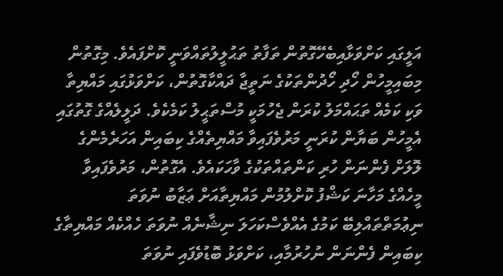އަލީގައި ކަށްވަޅާއިބެހޭގޮތުން ތަފާތު ތަޙުލީލުތައްވަނީ ކޮށްފައެވެ. މިގޮތުން މިބައިމީހުން ހޯދި ހޯދުންތަކުގެ ނަތީޖާ ދައްކާގޮތުން، ކަށްވަޅުގައި މައްޔިތާ ވަކި ކަމެއް ތަޙައްމަލު ކުރަން ޖެހުމަކީ މުސްތަޙީލު ކަމެކެވެ. ދަލީލެއްގެ ގޮތުގައި އެމީހުން ބަޔާން ކުރަނީ މަރުވެފައިވާ މައްޔިތެއްގެ ކިބައިން އަހަރެމެންގެ ލޮލަށް ފެންނަން ހުރި ކަންތައްތަކުގެ ވާހަކައެވެ. އެގޮތުން، މަރުވެފައިވާ މީހެއްގެ މަހާނަ ކަޝްފު ކޮށްލުމުން މައްޔިތާއަށް ޢަޒާބު ނުވަތަ ނިޢުމަތްތައްލިބޭ ކަމުގެ އެއްވެސްކަހަލަ ނިޝާނެއް ނުވަތަ ހެއްކެއް މައްޔިތާގެ ކިބައިން ފެންނަން ނުހުރުމާއި، ކަށްވަޅު ބޮޑުވެފައި ނުވަތަ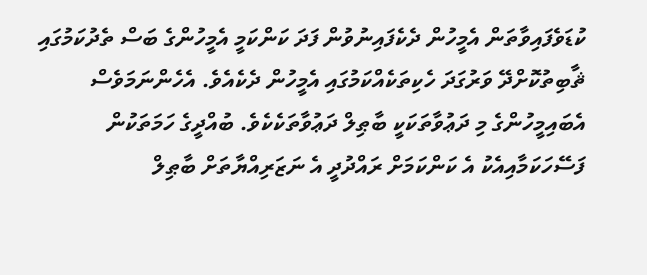ކުޑަވެފައިވާތަން އެމީހުން ދެކެފައިނުވުން ފަދަ ކަންކަމީ އެމީހުންގެ ބަސް ތެދުކަމުގައި ޘާބިތުކޮށްދޭ ވަރުގަދަ ހެކިތަކެއްކަމުގައި އެމީހުން ދެކެއެވެ. އެހެންނަމަވެސް އެބައިމީހުންގެ މި ދަޢުވާތަކަކީ ބާޠިލް ދަޢުވާތަކެކެވެ. ބުއްދީގެ ހަމަތަކުން ފަސޭހަކަމާއިއެކު އެ ކަންކަމަށް ރައްދުދީ އެ ނަޒަރިއްޔާތަށް ބާޠިލް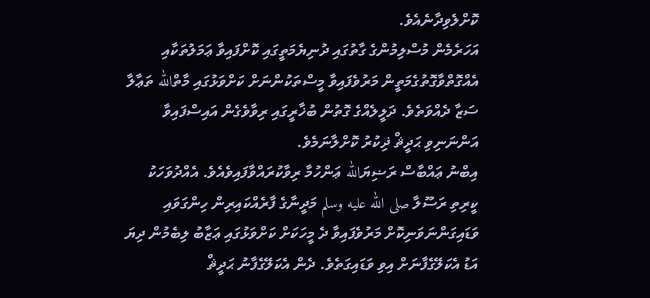ކޮށްލެވިދާނެއެވެ.
އަހަރެމެން މުސްލިމުންގެ ގާތުގައި ދުނިޔެމަތީގައި ކޮށްފައިވާ ޢަމަލުތަކާއި އެއްގޮތްވާގޮތުގެމަތީން މަރުވެފައިވާ މީސްތަކުންނަށް ކަށްވަޅުގައި މާތްالله ތަޢާލާ ސަޒާ ދެއްވަތެވެ. ދަލީލެއްގެ ގޮތުން ބުޚާރީގައި ރިވާވެގެން އައިސްފައިވާ އަންނަނިވި ޙަދީޘް ޛިކުރު ކޮށްލާނަމެވެ.
އިބްނު ޢައްބާސް ރަޟިޔަالله ޢަންހުމާ ރިވާކުރައްވާފައިވެއެވެ. އެއްދުވަހަކު ކީރިތި ރަސޫލާ صلى الله عليه وسلم މަދީނާގެ ފާރެއްކައިރިން ހިންގަވައި ވަޑައިގަންނަވަނިކޮށް މަރުވެފައިވާ ދެ މީހަކަށް ކަށްވަޅުގައި ޢަޒާބު ލިބެމުން ދިޔަ އަޑު އެކަލޭގެފާނަށް އިވި ވަޑައިގަތެވެ. ދެން އެކަލޭގެފާނު ޙަދީޘް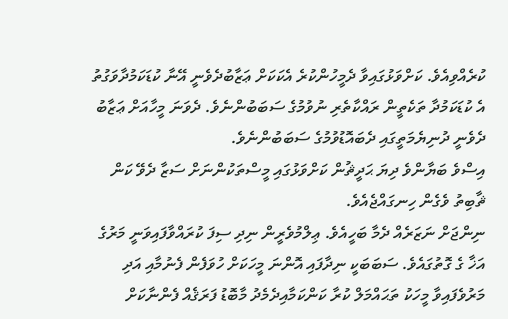ކުރެއްވިއެވެ. ކަށްވަޅުގައިވާ ދެމީހުންކުރެ އެކަކަށް ޢަޒާބުދެވެނީ އޭނާ ކުޑަކަމުދާވަގުތު އެ ކުޑަކަމުދާ ތަކެތީން ރައްކާތެރި ނުވުމުގެ ސަބަބުންނެވެ. ދެވަނަ މީހާއަށް ޢަޒާބު ދެވެނީ ދުނިޔެމަތީގައި ދެބައޮޑުވުމުގެ ސަބަބުންނެވެ.
އިސްވެ ބަޔާންވެ ދިޔަ ޙަދީޘުން ކަށްވަޅުގައި މީސްތަކުންނަށް ސަޒާ ދެވޭ ކަން ޘާބިތު ވެގެން ހިނގައްޖެއެވެ.
ނިންޖަށް ނަޒަރެއް ދެމާ ބަހީއެވެ. ޢިލްމުވެރީން ނިދި ސިފަ ކުރައްވާފައިވަނީ މަރުގެ އަޚާ ގެ ގޮތުގައެވެ. ސަބަބަކީ ނިދާފައި އޮންނަ މީހަކަށް ހުވަފެން ފެނުމާއި އަދި މަރުވެފައިވާ މީހަކު ތަޙައްމަލް ކުރާ ކަންކަމާއިދެމެދު މާބޮޑު ފަރަޤެއް ފެންނާކަށް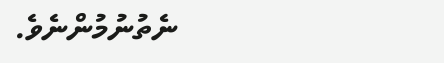ނެތުނުމުންނެވެ.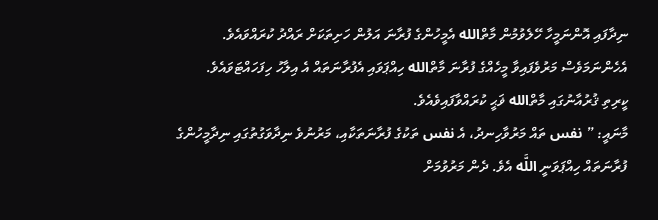ނިދާފައި އޮންނަމީހާ ހޭލެވުމުން މާތްالله އެމީހުންގެ ފުރާނަ އަލުން ހަށިތަކަށް ރައްދު ކުރައްވައެވެ. އެހެންނަމަވެސް މަރުވެފައިވާ މީހެއްގެ ފުރާނަ މާތްالله ހިއްޕަވައި އެފުރާނަތައް އެ އިލާހު ހިފަހައްޓަވައެވެ.
ކީރިތި ޤުރުއާނުގައި މާތްالله ޥަޙީ ކުރައްވާފައިވެއެވެ.
މާނައީ: ” نفس ތައް މަރުވާހިނދު، އެ نفس ތަކުގެ ފުރާނަތަކާއި، މަރުނުވެ ނިދާވަގުތުގައި ނިދާމީހުންގެ ފުރާނަތައް ހިއްޕަވަނީ اللَّه އެވެ. ދެން މަރުވުމަށް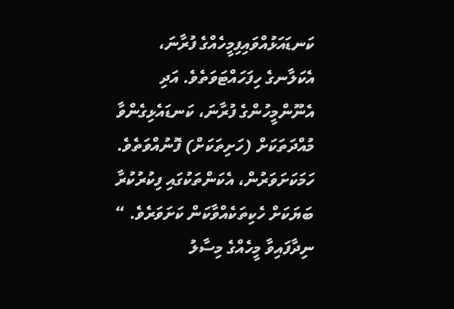ކަނޑައަޅުއްވައިފިމީހެއްގެ ފުރާނަ، އެކަލާނގެ ހިފަހައްޓަވަތެވެ. އަދި އެނޫންމީހުންގެ ފުރާނަ، ކަނޑައެޅިގެންވާ މުއްދަތަކަށް (ހަށިތަކަށް) ފޮނުއްވަތެވެ. ހަމަކަށަވަރުން، އެކަންތަކުގައި ފިކުރުކުރާ ބަޔަކަށް ހެކިތަކެއްވާކަން ކަށަވަރެވެ. “
ނިދާފައިވާ މީހެއްގެ މިސާލު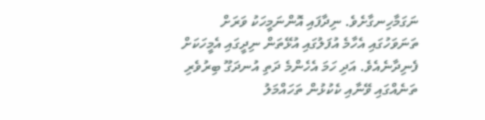ނަގަމާހިނގާށެވެ. ނިދާފައި އޮންނަމީހަކު ވަރަށް ތަނަވަހުގައި އެހާމެ އުފަލުގައި އުޅޭތަން ނިދީގައި އެމީހަކަށް ފެނިދާނެއެވެ. އަދި ހަމަ އެހެންމެ ދަތި އުނދަގޫ ބިރުވެރި ތަނެއްގައި ވޭނާއި ކެކުޅުން ތަހައްމަލު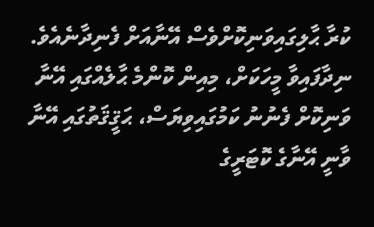ކުރާ ޙާލިގައިވަނިކޮށްވެސް އޭނާއަށް ފެނިދާނެއެވެ. ނިދާފައިވާ މީހަކަށް، މިއިން ކޮންމެ ޙާލެއްގައި އޭނާ ވަނިކޮށް ފެނުނު ކަމުގައިވިޔަސް، ޙަޤީޤަތުގައި އޭނާ ވާނީ އޭނާގެ ކޮޓަރީގެ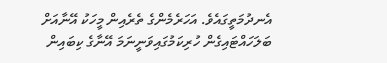އެނދުމަތީގައެވެ. އަހަރެމެންގެ ތެރެއިން މީހަކު އޭނާއަށް ބަލަހައްޓައިގެން ހުރިކަމުގައިވަނީނަމަ އޭނާގެ ކިބައިން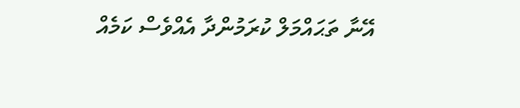އޭނާ ތަޙައްމަލް ކުރަމުންދާ އެއްވެސް ކަމެއް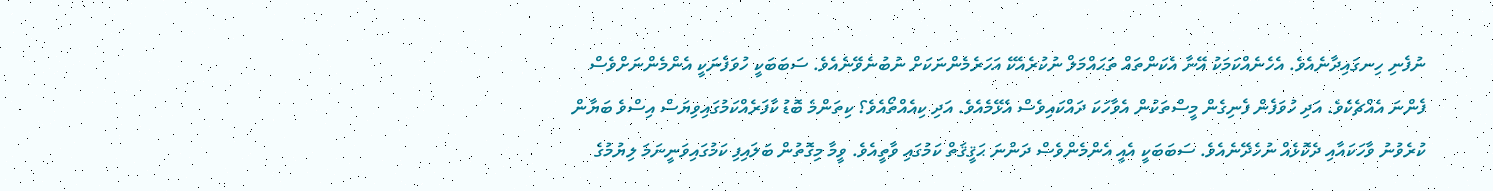ނުފެނި ހިނގައިދާނެއެވެ. އެހެނެއްކަމަކު އޭނާ އެކަންތައް ތަޙައްމަލް ނުކުރެއެކޭ އަހަރެމެންނަކަށް ނުބުނެވޭނެއެވެ. ސަބަބަކީ ހުވަފެނަކީ އެންމެންނަށްވެސް ފެންނަ އެއްޗެކެވެ. އަދި ހުވަފެން ފެނިގެން މީސްތަކުން އެވާހަކަ ދައްކައިވެސް އެޅޭމެއެވެ. އަދި ކިއެއްތޯއެވެ؟ ކިތަންމެ ބޮޑު ކާފަރެއްކަމުގައިވިޔަސް އިސްވެ ބަޔާން ކުރެވުނު ވާހަކައާއި ދެކޮޅެއް ނުހެދޭނެއެވެ. ސަބަބަކީ އެއީ އެންމެންވެސް ދަންނަ ޙަޤީޤަތް ކަމުގައި ވާތީއެވެ. ވީމާ މިގޮތުން ބަލައިފި ކަމުގައިވަނީނަމަ ލިޔުމުގެ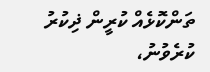ތަންކޮޅެއް ކުރީން ޛިކުރު ކުރެވުނު،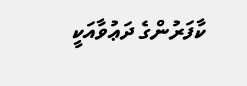ކާފަރުންގެ ދަޢުވާއަކީ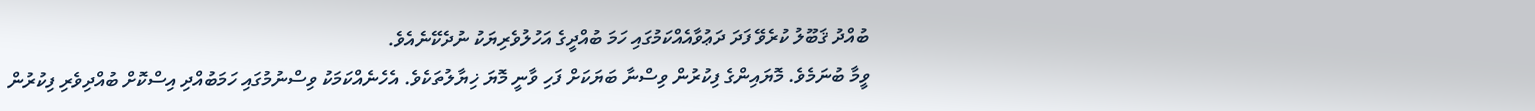ބުއްދު ޤަބޫލު ކުރެވޭ ފަދަ ދަޢުވާއެއްކަމުގައި ހަމަ ބުއްދީގެ އަހުލުވެރިޔަކު ނުދެކޭނެއެވެ.
ވީމާ ބުނަމެވެ. މޮޔައިންގެ ފިކުރުން ވިސްނާ ބަޔަކަށް ފަހި ވާނީ މޮޔަ ޚިޔާލުތަކެވެ. އެހެނެއްކަމަކު ވިސްނުމުގައި ހަމަބުއްދި އިސްކޮށް ބުއްދިވެރި ފިކުރުން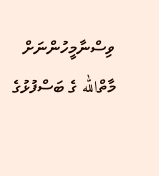ވިސްނާމީހުންނަށް މާތްالله ގެ ބަސްފުޅުގެ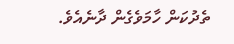ތެދުކަން ހާމަވެގެން ދާނެއެވެ.